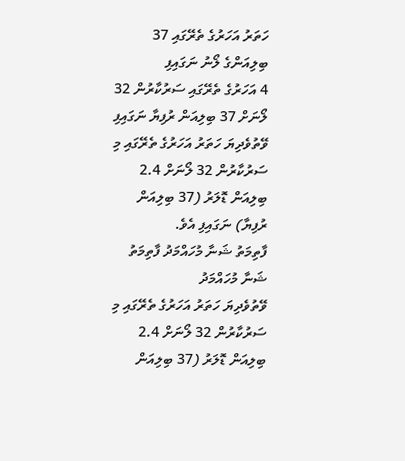ހަތަރު އަހަރުގެ ތެރޭގައި 37 ބިލިއަންގެ ލޯނު ނަގައިފި
4 އަހަރުގެ ތެރޭގައި ސަރުކާރުން 32 ލޯނަށް 37 ބިލިއަން ރުފިޔާ ނަގައިފި
ވޭތުވެދިޔަ ހަތަރު އަހަރުގެ ތެރޭގައި މި ސަރުކާރުން 32 ލޯނަށް 2.4 ބިލިއަން ޑޮލަރު (37 ބިލިއަން ރުފިޔާ) ނަގައިފި އެވެ.
ފާތިމަތު ޝަނާ މުހައްމަދު ފާތިމަތު ޝަނާ މުހައްމަދު
ވޭތުވެދިޔަ ހަތަރު އަހަރުގެ ތެރޭގައި މި ސަރުކާރުން 32 ލޯނަށް 2.4 ބިލިއަން ޑޮލަރު (37 ބިލިއަން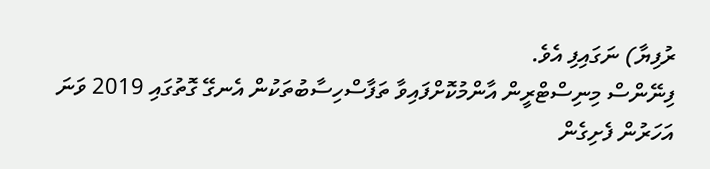ރުފިޔާ) ނަގައިފި އެވެ.
ފިނޭންސް މިނިސްޓްރީން އާންމުކޮށްފައިވާ ތަފާސްހިސާބުތަކުން އެނގޭ ގޮތުގައި 2019 ވަނަ އަހަރުން ފެށިގެން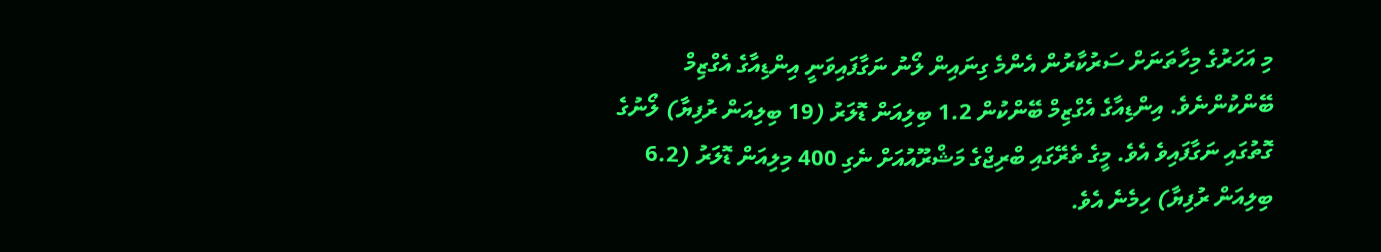މި އަހަރުގެ މިހާތަނަށް ސަރުކާރުން އެންމެ ގިނައިން ލޯނު ނަގާފައިވަނީ އިންޑިއާގެ އެގްޒިމް ބޭންކުންނެވެ. އިންޑިއާގެ އެގްޒިމް ބޭންކުން 1.2 ބިލިއަން ޑޮލަރު (19 ބިލިއަން ރުފިޔާ) ލޯނުގެ ގޮތުގައި ނަގާފައިވެ އެވެ. މީގެ ތެރޭގައި ބްރިޖްގެ މަޝްރޫއުއަށް ނެގި 400 މިލިއަން ޑޮލަރު (6.2 ބިލިއަން ރުފިޔާ) ހިމެނެ އެވެ.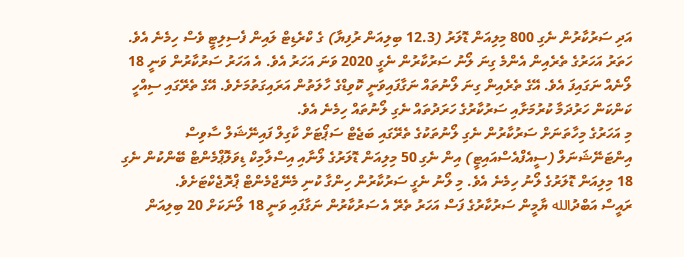އަދި ސަރުކާރުން ނެގި 800 މިލިއަން ޑޮލަރު (12.3 ބިލިއަން ރުފިޔާ) ގެ ކްރެޑިޓް ލައިން ފެސިލިޓީ ވެސް ހިމެނެ އެވެ.
ހަތަރު އަހަރުގެ ތެރެއިން އެންމެ ގިނަ ލޯނު ސަރުކާރުން ނެގީ 2020 ވަނަ އަހަރު އެވެ. އެ އަހަރު ސަރުކާރުން ވަނީ 18 ލޯނެއް ނަގައިފަ އެވެ. އޭގެ ތެރެއިން ގިނަ ލޯނުތައް ނަގާފައިވަނީ ކޮވިޑްގެ ހާލަތުން އަރައިގަތުމަށެވެ. އޭގެ ތެރޭގައި ސިއްހީ ކަންކަން ހަރުދަމާ ކުރުމަށާއި ސަރުކާރުގެ ހަރަދުތައް ނެގި ލޯނުތައް ހިމެނެ އެވެ.
މި އަހަރުގެ މިހާތަނަށް ސަރުކާރުން ނެގި ލޯނުތަކުގެ ތެރޭގައި ބަޖެޓް ސަޕޯޓަށް ކާގިލް ފައިނޭޝަލް ސާވިސް އިންޓަނޭޝަނަލް (ސީއެފްއެސްއައިޓީ) އިން ނެގި 50 މިލިއަން ޑޮލަރުގެ ލޯނާއި އިސްލާމިކް ޑިވަލޮޕްމެންޓް ބޭންކުން ނެގި 18 މިލިއަން ޑޮލަރުގެ ލޯނު ހިމެނެ އެވެ. މި ލޯނު ނެގީ ސަރުކާރުން ހިންގާ ކުނި މެނޭޖްމެންޓް ޕްރޮޖެކްޓަށެވެ.
ރައީސް އަބްދުالله ޔާމީން ސަރުކާރުގެ ފަސް އަހަރު ތެރޭ އެ ސަރުކާރުން ނަގާފައި ވަނީ 18 ލޯނަކަށް 20 ބިލިއަން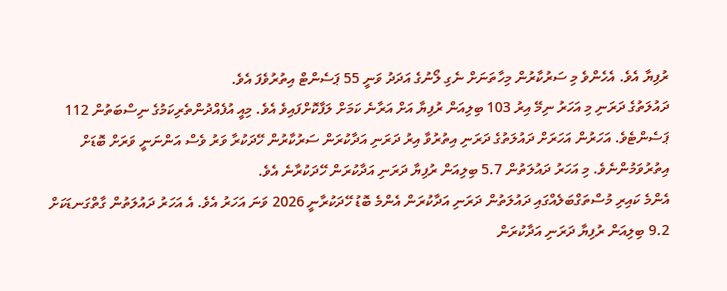ރުފިޔާ އެވެ. އެހެންވެ މި ސަރުކާރުން މިހާތަނަށް ނެގި ލޯނުގެ އަދަދު ވަނީ 55 ޕަސެންޓް އިތުރުވެފަ އެވެ.
ދައުލަތުގެ ދަރަނި މި އަހަރު ނިމޭ އިރު 103 ބިލިއަން ރުފިޔާ އަށް އަރާނެ ކަމަށް ލަފާކޮށްފައިވެ އެވެ. މިއީ އުފެއްދުންތެރިކަމުގެ ނިސްބަތުން 112 ޕަސެންޓެވެ. އަހަރުން އަހަރަށް ދައުލަތުގެ ދަރަނި އިތުރުވާ އިރު ދަރަނި އަދާކުރަން ސަރުކާރުން ހޭދަކުރާ ވަރު ވެސް އަންނަނީ ވަރަށް ބޮޑަށް އިތުރުވަމުންނެވެ. މި އަހަރު ދައުލަތުން 5.7 ބިލިއަން ރުފިޔާ ދަރަނި އަދާކުރަން ހޭދަކުރާނެ އެވެ.
އެންމެ ކައިރި މުސްތަގްބަލެއްގައި ދައުލަތުން ދަރަނި އަދާކުރަން އެންމެ ބޮޑު ހޭދަކުރާނީ 2026 ވަނަ އަހަރު އެވެ. އެ އަހަރު ދައުލަތުން ގާތްގަނޑަކަށް 9.2 ބިލިއަން ރުފިޔާ ދަރަނި އަދާކުރަން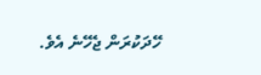ހޭދަކުރަން ޖެހޭނެ އެވެ.